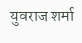युवराज शर्मा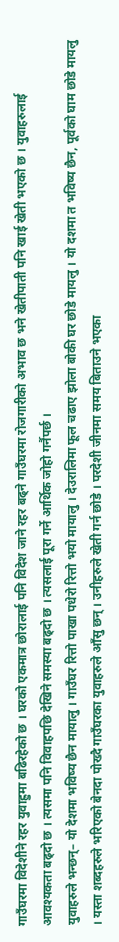गाउँघरमा विदेशीने रहर युवाह्रुमा बढिरहेको छ । घरको एकमात्र छोरालाई पनि विदेश जाने रहर बढ्ने गाउँघरमा रोजगारीको अभाव छ भने खेतीपाती पनि खाई खेती भएको छ । युवाहरुलाई आवश्यकता बढ्दो छ । त्यसमा पनि विवाहपछि देखिने समस्या बढ्दो छ । त्यसलाई पूरा गर्ने आर्थिक जोहो गर्नैपर्छ ।
युवाहरुले भन्छन्– यो देशमा भविष्य छैन मायालु । गाउँघर रित्तो पाखा पधेरो रित्तो भयो मायालु । देउरालिमा फूल चढाए झोला बोकी घर छोडे मायलु । यो दशमा त भविष्य छैन, पूर्वको घाम छोडे मायलु । यस्ता शब्दहरुले भरिएको बेनदा पोख्दै गाउँघरका युवाहरुले आँसु छन् । उनीहरुले खेती गर्न छोडे । परदेशी जीनमा समय बिताउने भएका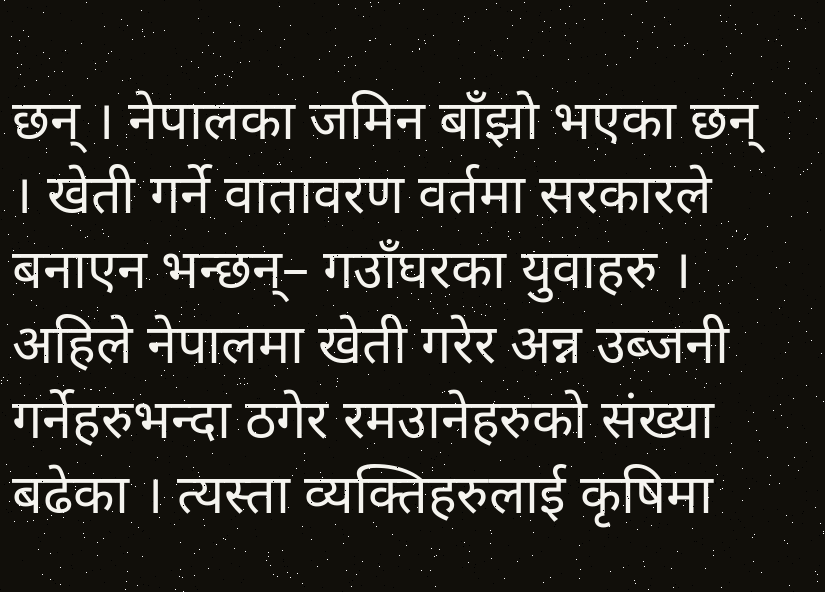छन् । नेपालका जमिन बाँझो भएका छन् । खेती गर्ने वातावरण वर्तमा सरकारले बनाएन भन्छन्– गउाँघरका युवाहरु ।
अहिले नेपालमा खेती गरेर अन्न उब्जनी गर्नेहरुभन्दा ठगेर रमउानेहरुको संख्या बढेका । त्यस्ता व्यक्तिहरुलाई कृषिमा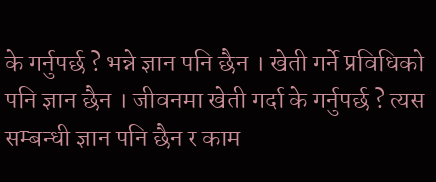के गर्नुपर्छ ? भन्ने ज्ञान पनि छैन । खेती गर्ने प्रविधिको पनि ज्ञान छैन । जीवनमा खेती गर्दा के गर्नुपर्छ ? त्यस सम्बन्धी ज्ञान पनि छैन र काम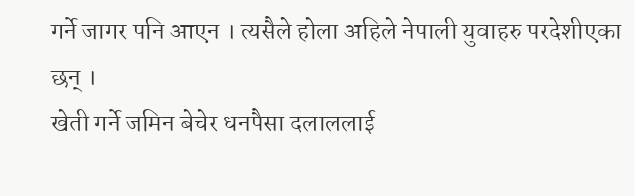गर्ने जागर पनि आएन । त्यसैले होला अहिले नेपाली युवाहरु परदेशीएका छन् ।
खेती गर्ने जमिन बेचेर धनपैसा दलाललाई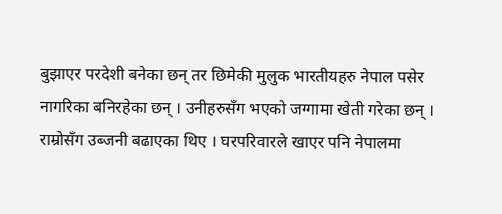बुझाएर परदेशी बनेका छन् तर छिमेकी मुलुक भारतीयहरु नेपाल पसेर नागरिका बनिरहेका छन् । उनीहरुसँग भएको जग्गामा खेती गरेका छन् । राम्रोसँग उब्जनी बढाएका थिए । घरपरिवारले खाएर पनि नेपालमा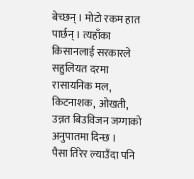बेच्छन् । मोटो रकम हात पार्छन् । त्यहाँका किसानलाई सरकारले सहुलियत दरमा रासायनिक मल, किटनाशक, ओखती, उन्नत बिउविजन जग्गाको अनुपातमा दिन्छ ।
पैसा तिरेर ल्याउँदा पनि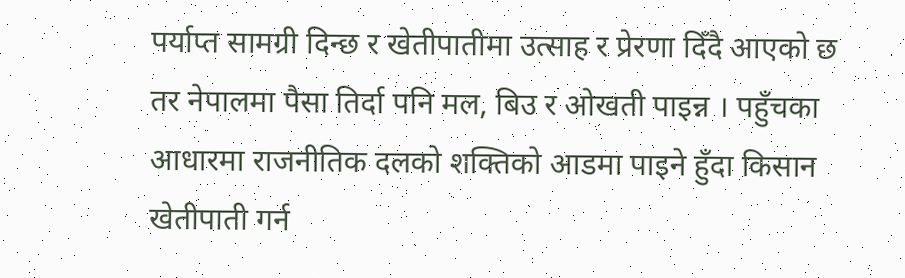पर्याप्त सामग्री दिन्छ र खेतीपातीमा उत्साह र प्रेरणा दिँदै आएको छ तर नेपालमा पैसा तिर्दा पनि मल, बिउ र ओखती पाइन्न । पहुँचका आधारमा राजनीतिक दलको शक्तिको आडमा पाइने हुँदा किसान खेतीपाती गर्न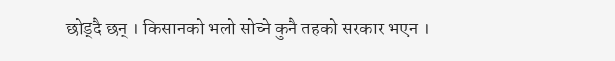छोड्दै छन् । किसानको भलो सोच्ने कुनै तहको सरकार भएन ।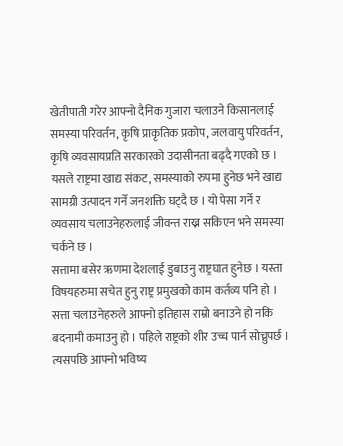खेतीपाती गरेर आफ्नो दैनिक गुजारा चलाउने किसानलाई समस्या परिवर्तन, कृषि प्राकृतिक प्रकोप, जलवायु परिवर्तन, कृषि व्यवसायप्रति सरकारको उदासीनता बढ्दै गएको छ । यसले राष्ट्रमा खाद्य संकट, समस्याको रुपमा हुनेछ भने खाद्य सामग्री उत्पादन गर्ने जनशक्ति घट्दै छ । यो पेसा गर्ने र व्यवसाय चलाउनेहरुलाई जीवन्त राख्न सकिएन भने समस्या चर्कने छ ।
सत्तामा बसेर ऋणमा देशलाई डुबाउनु राष्ट्रघात हुनेछ । यस्ता विषयहरुमा सचेत हुनु राष्ट्र प्रमुखको काम कर्तव्य पनि हो । सत्ता चलाउनेहरुले आफ्नो इतिहास राम्रो बनाउने हो नकि बदनामी कमाउनु हो । पहिले राष्ट्रको शीर उच्च पार्न सोच्नुपर्छ ।
त्यसपछि आफ्नो भविष्य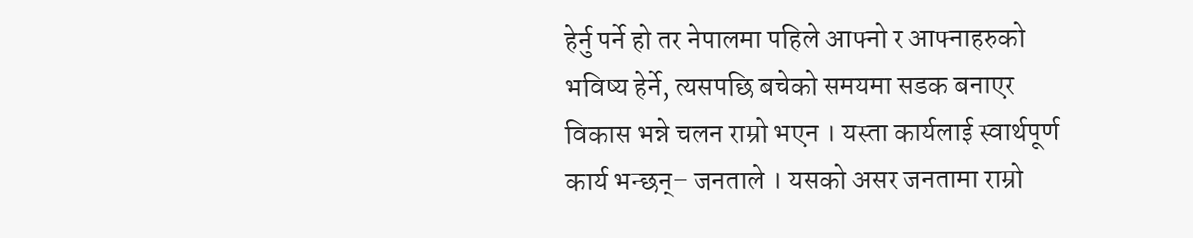हेर्नु पर्ने हो तर नेपालमा पहिले आफ्नो र आफ्नाहरुको भविष्य हेर्ने, त्यसपछि बचेको समयमा सडक बनाएर विकास भन्ने चलन राम्रो भएन । यस्ता कार्यलाई स्वार्थपूर्ण कार्य भन्छन्– जनताले । यसको असर जनतामा राम्रो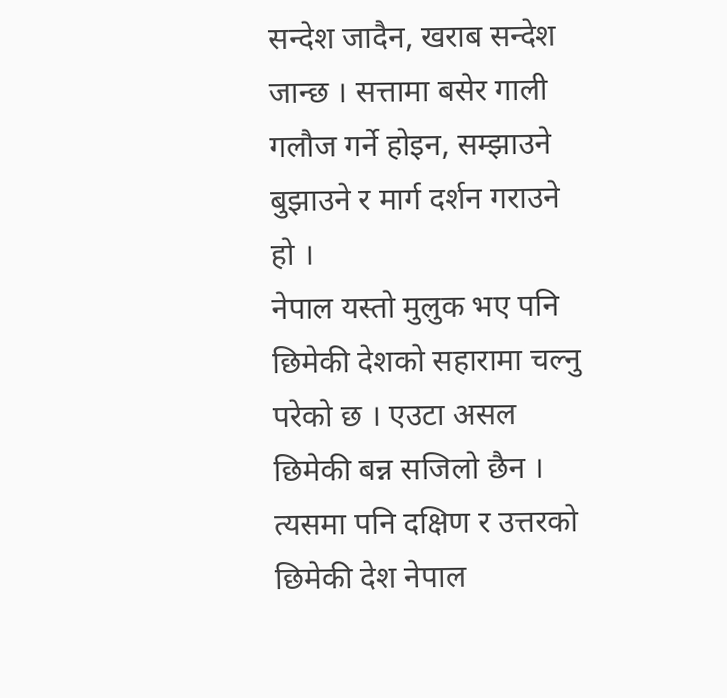सन्देश जादैन, खराब सन्देश जान्छ । सत्तामा बसेर गाली गलौज गर्ने होइन, सम्झाउने बुझाउने र मार्ग दर्शन गराउने हो ।
नेपाल यस्तो मुलुक भए पनि छिमेकी देशको सहारामा चल्नु परेको छ । एउटा असल छिमेकी बन्न सजिलो छैन । त्यसमा पनि दक्षिण र उत्तरको छिमेकी देश नेपाल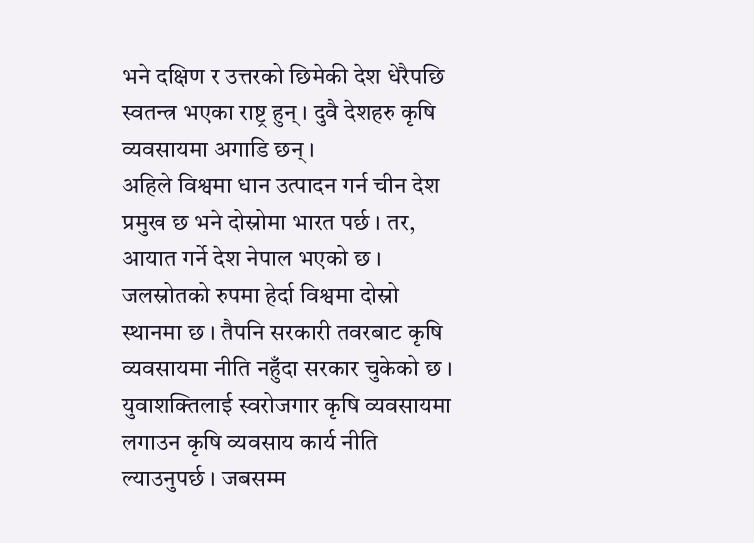भने दक्षिण र उत्तरको छिमेकी देश धेरैपछि स्वतन्त्र भएका राष्ट्र हुन् । दुवै देशहरु कृषि व्यवसायमा अगाडि छन् ।
अहिले विश्वमा धान उत्पादन गर्न चीन देश प्रमुख छ भने दोस्रोमा भारत पर्छ । तर, आयात गर्ने देश नेपाल भएको छ । जलस्रोतको रुपमा हेर्दा विश्वमा दोस्रो स्थानमा छ । तैपनि सरकारी तवरबाट कृषि व्यवसायमा नीति नहुँदा सरकार चुकेको छ । युवाशक्तिलाई स्वरोजगार कृषि व्यवसायमा लगाउन कृषि व्यवसाय कार्य नीति ल्याउनुपर्छ । जबसम्म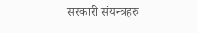सरकारी संयन्त्रहरु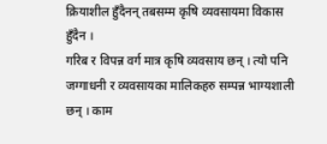क्रियाशील हुँदैनन् तबसम्म कृषि व्यवसायमा विकास हुँदैन ।
गरिब र विपन्न वर्ग मात्र कृषि व्यवसाय छन् । त्यो पनि जग्गाधनी र व्यवसायका मालिकहरु सम्पन्न भाग्यशाली छन् । काम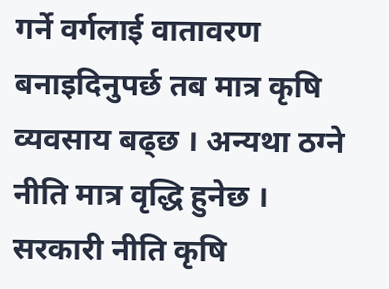गर्ने वर्गलाई वातावरण बनाइदिनुपर्छ तब मात्र कृषि व्यवसाय बढ्छ । अन्यथा ठग्ने नीति मात्र वृद्धि हुनेछ । सरकारी नीति कृषि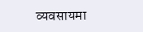व्यवसायमा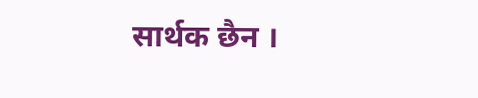सार्थक छैन ।